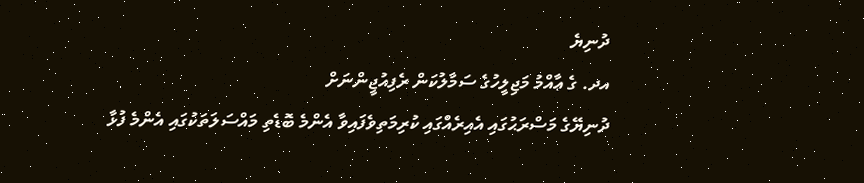ދުނިޔެ
އދ. ގެ ޢާއްމު މަޖިލީހުގެ ސަމާލުކަން ރެފިއުޖީންނަށް
ދުނިޔޭގެ މަސްރަޙުގައި އެއިރެއްގައި ކުރިމަތިވެފައިވާ އެންމެ ބޮޑެތި މައްސަލަތަކުގައި އެންމެ ފުޅާ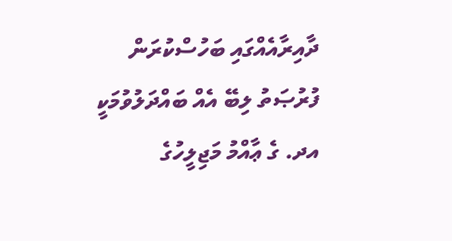ދާއިރާއެއްގައި ބަހުސްކުރަން ފުރުޞަތު ލިބޭ އެއް ބައްދަލުވުމަކީ އދ. ގެ ޢާއްމު މަޖިލީހުގެ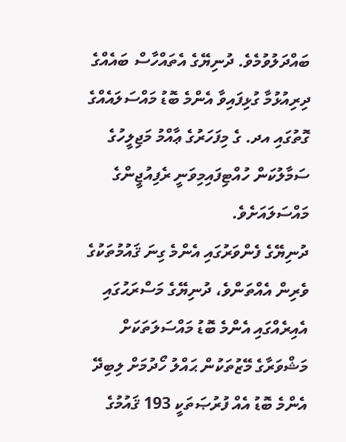ބައްދަލުވުމެވެ. ދުނިޔޭގެ އެތައްހާސް ބައެއްގެ ދިރިއުޅުމާ ގުޅިފައިވާ އެންމެ ބޮޑު މައްސަލައެއްގެ ގޮތުގައި އދ. ގެ މިފަހަރުގެ ޢާއްމު މަޖިލީހުގެ ސަމާލުކަން ހުއްޓިފައިމިވަނީ ރެފިއުޖީންގެ މައްސަލައަށެވެ.
ދުނިޔޭގެ ފެންވަރުގައި އެންމެ ގިނަ ޤައުމުތަކުގެ ވެރިން އެއްތަންވެ، ދުނިޔޭގެ މަސްރަޙުގައި އެއިރެއްގައި އެންމެ ބޮޑު މައްސަލަތަކަށް މަޝްވަރާގެ މޭޒުތަކުން ޙައްލު ހޯދުމަށް ލިބިދޭ އެންމެ ބޮޑު އެއް ފުރުޞަތަކީ 193 ޤައުމުގެ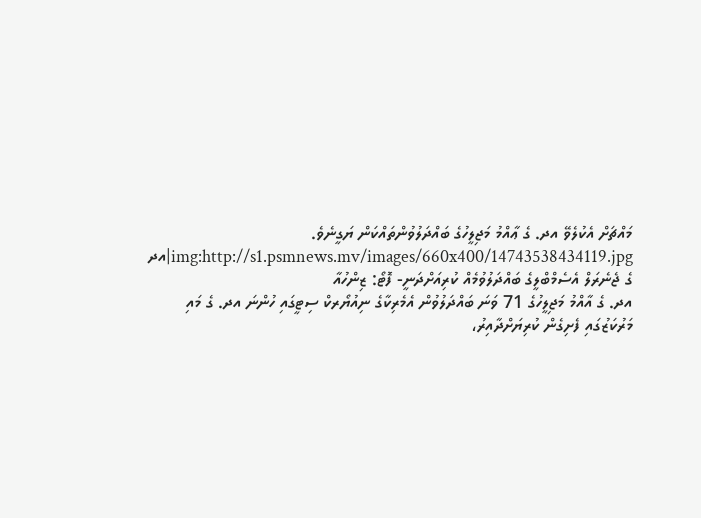މައްޗަށް އެކުލެވޭ އދ. ގެ ޢާއްމު މަޖިލީހުގެ ބައްދަލުވުންތައްކަން ޔަގީނެވެ.
img:http://s1.psmnews.mv/images/660x400/14743538434119.jpg|އދ ގެ ޖެނެރަލް އެސެމްބްލީގެ ބައްދަލުވުމެއް ކުރިއަށްދަނީ- ފޮޓޯ: ޒިންހުއާ
އދ. ގެ އާއްމު މަޖިލީހުގެ 71 ވަނަ ބައްދަލުވުން އެމެރިކާގެ ނިއުޔޯރކް ސިޓީގައި ހުންނަ އދ. ގެ މައި މަރުކަޒުގައި ފެށިގެން ކުރިޔަށްދާއިރު،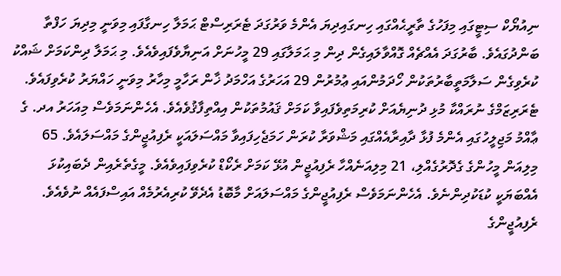ނިއުޔޯކް ސިޓީގައި މިފަހުގެ ތާރީޙެއްގައި ހިނގައިދިޔަ އެންމެ ވަރުގަދަ ޓެރަރިސްޓް ޙަމަލާ ހިނގާފައި މިވަނީ މިދިޔަ ހަފްތާ ބަންދުގައެވެ. ބާރުގަދަ އެއްޗެއް ގޮއްވާލައިގެން ދިން މި ޙަމަލާގައި 29 މީހުނަށް އަނިޔާވެފައިވެއެވެ. މި ޙަމަލާ ދިންކަމަށް ޝައްކު ކުރެވިގެން ސަލާމަތީބާރުތަކުން ހޯދަމުންއައި ޢުމުރުން 29 އަހަރުގެ އަހްމަދު ޚާން ރަހާމީ މިހާރު މިވަނީ ހައްޔަރު ކުރެވިފައެވެ.
ޓެރަރިޒަމްގެ ނުރައްކާ މުޅި ދުނިޔެއަށް ކުރިމަތިވެފައިވާ ކަމަށް ޤައުމުތަކުން އިއްތިފާޤުވެއެވެ. އެހެންނަމަވެސް މިއަހަރު އދ. ގެ ޢާއްމު މަޖިލީހުގައި އެންމެ ފުޅާ ދާއިރާއެއްގައި މަޝްވަރާ ކުރަން ހަމަޖެހިފައިވާ މައްސަލައަކީ ރެފިއުޖީންގެ މައްސަލައެވެ. 65 މިލިއަން މީހުންގެ ގެދޮރުގެއްލި، 21 މިލިއަނެއްހާ ރެފިއުޖީން އުޅޭ ކަމަށް ރެކޯޑް ކުރެވިފައިވެއެވެ. މީގެތެރެއިން ދެބައިކުޅަ އެއްބަޔަކީ ކުޑަކުދިންނެވެ. އެހެންނަމަވެސް ރެފިއުޖީންގެ މައްސަލައަށް މާބޮޑު އެދެވޭ ކުރިއެރުމެއް އައިސްފައެއް ނުވެއެވެ.
ރެފިއުޖީންގެ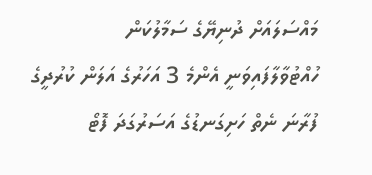މައްސަލައަށް ދުނިޔޭގެ ސަމާލުކަން ހުއްޓުވާލާފައިވަނީ އެންމެ 3 އަހަރުގެ އަލަން ކުރުދީގެ ފުރާނަ ނެތް ހަށިގަނޑުގެ އަސަރުގަދަ ފޮޓޯ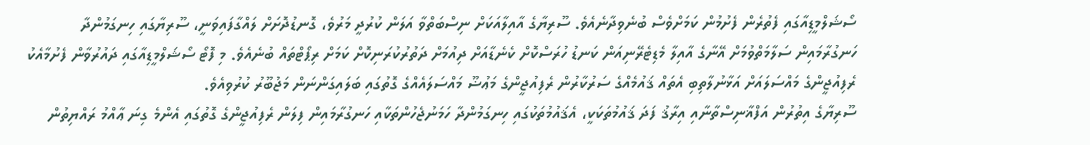ސޯޝަލްމީޑިއާގައި ފެތުރެން ފެށުމުން ކަމަށްވެސް ބުނެވިދާނެއެވެ. ސޫރިޔާގެ އާއިލާއަކަށް ނިސްބަތްވާ އަލަން ކުރުދީ މަރުވެ، ގޮނޑުދޮށަށް ލައްގާފައިވަނީ، ސޫރިޔާގައި ހިނގަމުންދާ ހަނގުރާމައިން ސަލާމަތްވުމަށް އޭނާގެ އާއިލާ މެޑިޓެރޭނިއަން ކަނޑު ހުރަސްކޮށް ކެނެޑާއަށް ދިއުމަށް ދަތުރުކުރަނިކޮށް ކަމަށް ރިޕޯޓްތައް ބުނެއެވެ. މި ފޮޓޯ ސޯޝަލްމީޑިއާގައި ދައުރުވާން ފެށުމާއެކު ރެފިއުޖީންގެ މައްސަލައަށް އަޅާނުލާތިބި އެތައް ޤައުމެއްގެ ސަރުކާރުން ރެފިއުޖީންގެ މަޢުޟޫ މައްސަލައެއްގެ ގޮތުގައި ބަލައިގަންނަން މަޖުބޫރު ކުރުވިއެވެ.
ސޫރިޔާގެ އިތުރުން އަފްޣާނިސްތާނާއި އިރާޤު ފަދަ ޤައުމުތަކަކީ، އެޤައުމުތަކުގައި ހިނގަމުންދާ ހަމަނުޖެހުންތަކާއި ހަނގުރާމައިން ފިލަން ރެފިއުޖީންގެ ގޮތުގައި އެންމެ ގިނަ ޢާއްމު ރައްޔިތުން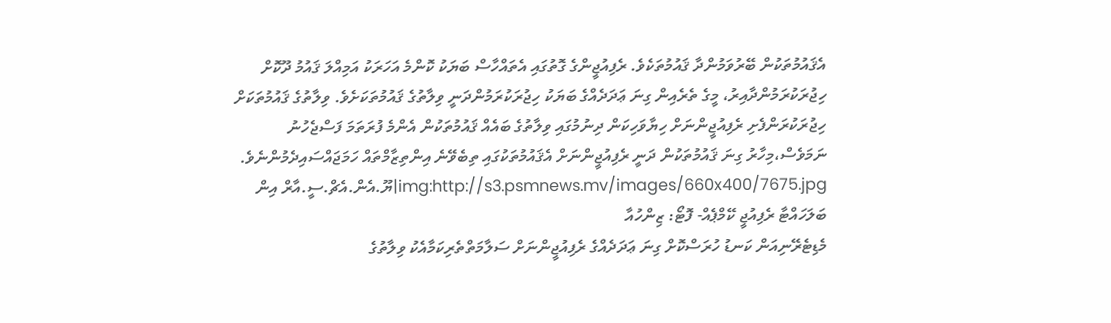އެޤައުމުތަކުން ބޭރުވަމުންދާ ޤައުމުތަކެވެ. ރެފިއުޖީންގެ ގޮތުގައި އެތައްހާސް ބަޔަކު ކޮންމެ އަހަރަކު އަމިއްލަ ޤައުމު ދޫކޮށް ހިޖުރަކުރަމުންދާއިރު، މީގެ ތެރެއިން ގިނަ ޢަދަދެއްގެ ބަޔަކު ހިޖުރަކުރަމުންދަނީ ވިލާތުގެ ޤައުމުތަކަށެވެ. ވިލާތުގެ ޤައުމުތަކަށް ހިޖުރަކުރަންފެށި ރެފިއުޖީންނަށް ހިޔާވަހިކަން ދިނުމުގައި ވިލާތުގެ ބައެއް ޤައުމުތަކުން އެންމެ ފުރަތަމަ ފަސްޖެހުނު ނަމަވެސް،މިހާރު ގިނަ ޤައުމުތަކުން ދަނީ ރެފިއުޖީންނަށް އެޤައުމުތަކުގައި ތިބެވޭނެ އިންތިޒާމްތައް ހަމަޖައްސައިދެމުންނެވެ.
img:http://s3.psmnews.mv/images/660x400/7675.jpg|ޔޫ.އެން.އެޗް.ސީ.އާރް އިން ބަލަހައްޓާ ރެފިއުޖީ ކޭމްޕެއް- ފޮޓޯ: ޒިންހުއާ
މެޑިޓެރޭނިއަން ކަނޑު ހުރަސްކޮށް ގިނަ ޢަދަދެއްގެ ރެފިއުޖީންނަށް ސަލާމަތްތެރިކަމާއެކު ވިލާތުގެ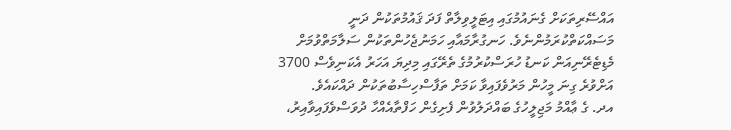އައްސޭރިތަކަށް ގެނައުމުގައި އިޓަލީވިލާތް ފަދަ ޤައުމުތަކުން ދަނީ މަސައްކަތްކުރަމުންނެވެ. ހަނގުރާމައާއި ހަމަނުޖެހުންތަކުން ސަލާމަތްވުމަށް މެޑިޓެރޭނިއަން ކަނޑު ހުރަސްކުރުމުގެ ތެރޭގައި މިދިޔަ އަހަރު އެކަނިވެސް 3700 އަށްވުރެ ގިނަ މީހުން މަރުވެފައިވާ ކަމަށް ތަފާސްހިސާބުތަކުން ދައްކައެވެ.
އދ. ގެ ޢާއްމު މަޖިލީހުގެ ބައްދަލުވުން ފެށިގެން ހަފްތާއެއްހާ ދުވަސްވެފައިވާއިރު،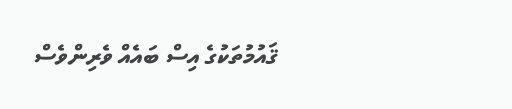ޤައުމުތަކުގެ އިސް ބައެއް ވެރިންވެސް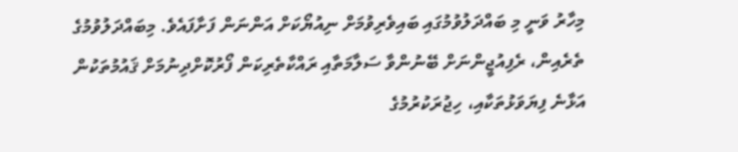މިހާރު ވަނީ މި ބައްދަލުވުމުގައި ބައިވެރިވުމަށް ނިއުޔޯކަށް އަންނަން ފަށާފައެވެ. މިބައްދަލުވުމުގެ ތެރެއިން، ރެފިއުޖީންނަށް ބޭނުންވާ ސަލާމަތާއި ރައްކާތެރިކަން ފޯރުކޮށްދިނުމަށް ޤައުމުތަކުން އަޅާނެ ފިޔަވަޅުތަކާއި، ހިޖުރަކުރުމުގެ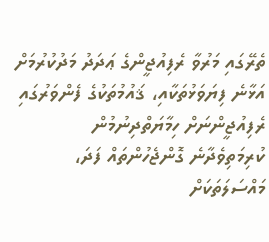ތެރޭގައި މަރުވާ ރެފިއުޖީންގެ ޢަދަދު މަދުކުރުމަށް އަޅާނެ ފިޔަވަޅުތަކާއި، ޤައުމުތަކުގެ ފެންވަރުގައި ރެފިއުޖީންނަށް ހިމާޔަތްދިނުމުން ކުރިމަތިވެދާނެ ގޮންޖެހުންތައް ފަދަ، މައްސަލަތަކަށް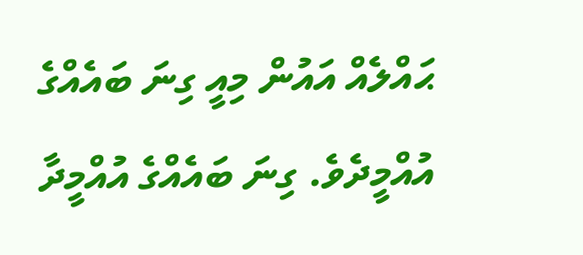ޙައްލެއް އައުން މިއީ ގިނަ ބައެއްގެ އުއްމީދެވެ. ގިނަ ބައެއްގެ އުއްމީދާ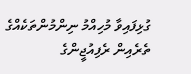ގުޅިފައިވާ މުހިއްމު ނިންމުންތަކެއްގެ ތެރެއިން ރެފިއުޖީންގެ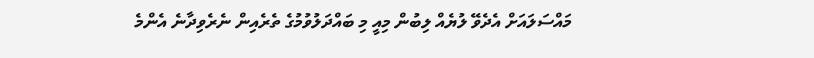މައްސަލައަށް އެދެވޭ ލުޔެއް ލިބުން މިއީ މި ބައްދަލުވުމުގެ ތެރެއިން ނެރެވިދާނެ އެންމެ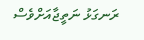ރަނގަޅު ނަތީޖާއަށްވެސް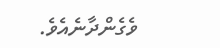ވެގެންދާނެއެވެ.